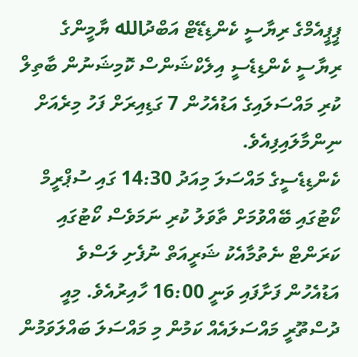ޕީޕީއެމްގެ ރިޔާސީ ކެންޑިޑޭޓް އަބްދުالله ޔާމީންގެ ރިޔާސީ ކެންޑިޑެސީ އިލެކްޝަންސް ކޮމިޝަނުން ބާތިލް ކުރި މައްސަލައިގެ އަޑުއެހުން 7 ގަޑިއިރަށް ފަހު މިރެއަށް ނިންމާލައިފިއެވެ.
ކެންޑިޑެސީގެ މައްސަލަ މިއަދު 14:30 ގައި ސުޕްރީމް ކޯޓުގައި ބޭއްވުމަށް ތާވަލު ކުރި ނަމަވެސް ކޯޓުގައި ކަރަންޓް ނެތުމާއެކު ޝަރީއަތް ނުފެށި ލަސްވެ އަޑުއެހުން ފަށާފައި ވަނީ 16:00 ހާއިރުއެވެ. މިއީ ދުސްތޫރީ މައްސަލައެއް ކަމުން މި މައްސަލަ ބައްލަވަމުން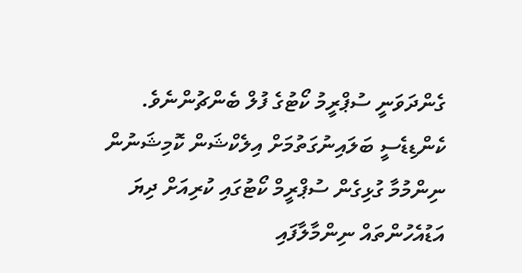ގެންދަވަނީ ސުޕްރީމު ކޯޓުގެ ފުލް ބެންޗުންނެވެ.
ކެންޑިޑެސީ ބަލައިނުގަތުމަށް އިލެކްޝަން ކޮމިޝަނުން ނިންމުމާ ގުޅިގެން ސުޕްރީމް ކޯޓުގައި ކުރިއަށް ދިޔަ އަޑުއެހުންތައް ނިންމާލާފައި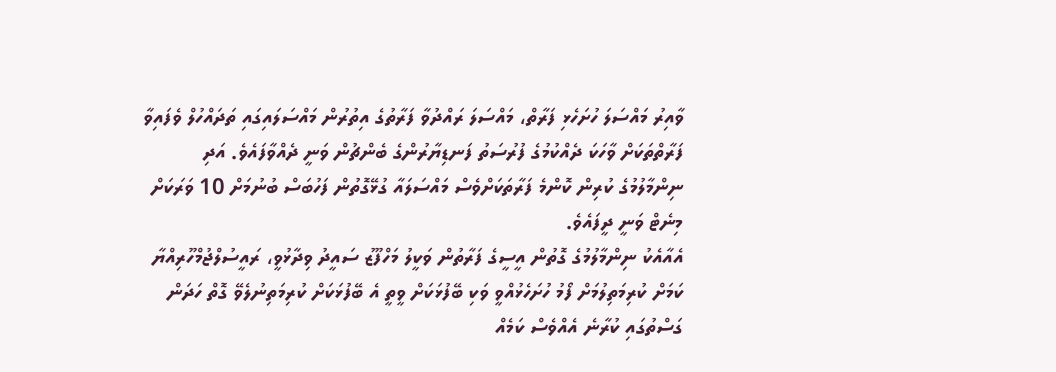ވާއިރު މައްސަލަ ހުށަހެޅި ފަރާތް، މައްސަލަ ރައްދުވާ ފަރާތުގެ އިތުރުން މައްސަލައިގައި ތަދައްހުލް ވެފައިވާ ފަރާތްތަކަށް ވާހަކަ ދެއްކުމުގެ ފުރުސަތު ފަނޑިޔާރުންގެ ބެންޗުން ވަނީ ދެއްވާފައެވެ. އަދި ނިންމާލުމުގެ ކުރިން ކޮންމެ ފަރާތަކަށްވެސް މައްސަލައާ ގުޅޭގޮތުން ފަހުބަސް ބުނުމަށް 10 ވަރަކަށް މިނެޓް ވަނީ ދީފައެވެ.
އެއާއެކު ނިންމާލުމުގެ ގޮތުން އީސީގެ ފަރާތުން ވަކީލު މަހްފޫޒު ސައީދު ވިދާޅުވީ، ރައީސުލްޖުމްހޫރިއްޔާ ކަމަށް ކުރިމަތިލުމަށް ފޯމު ހުށަހެޅުއްވީ ވަކި ބޭފުޅަކަށް ވީތީ އެ ބޭފުޅަކަށް ކުރިމަތިނުލެވޭ ގޮތް ހަދަން ގަސްތުގައި ކުރާނެ އެއްވެސް ކަމެއް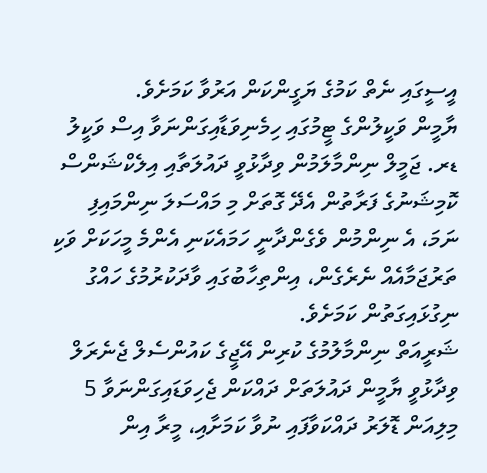އީސީގައި ނެތް ކަމުގެ ޔަގީންކަން އަރުވާ ކަމަށެވެ.
ޔާމީން ވަކީލުންގެ ޓީމުގައި ހިމެނިވަޑާއިގަންނަވާ އިސް ވަކީލު ޑރ. ޖަމީލް ނިންމާލަމުން ވިދާޅުވީ ދައުލަތާއި އިލެކްޝަންސް ކޮމިޝަނުގެ ފަރާތުން އެދޭ ގޮތަށް މި މައްސަލަ ނިންމައިފި ނަމަ، އެ ނިންމުން ވެގެންދާނީ ހަމައެކަނި އެންމެ މީހަކަށް ވަކި ތަރުޖަމާއެއް ނެރެގެން، އިންތިހާބުގައި ވާދަކުރުމުގެ ހައްގު ނިގުޅައިގަތުން ކަމަށެވެ.
ޝަރީއަތް ނިންމާލުމުގެ ކުރިން އޭޖީގެ ކައުންސެލް ޖެނެރަލް ވިދާޅުވީ ޔާމީން ދައުލަތަށް ދައްކަން ޖެހިވަޑައިގަންނަވާ 5 މިލިއަން ޑޮލަރު ދައްކަވާފައި ނުވާ ކަމަށާއި، މީރާ އިން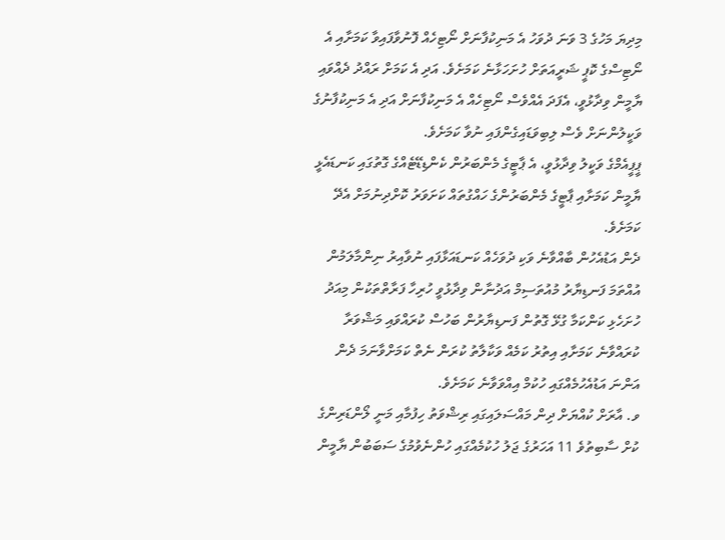މިދިޔަ މަހުގެ 3 ވަނަ ދުވަހު އެ މަނިކުފާނަށް ނޯޓިހެއް ފޮނުވާފައިވާ ކަމަށާއި އެ ނޯޓިސްގެ ކޮޕީ ޝަރީއަތަށް ހުށަހަޅާނެ ކަމަށެވެ. އަދި އެ ކަމަށް ރައްދު ދެއްވައި ޔާމީން ވިދާޅުވީ، އެފަދަ އެއްވެސް ނޯޓިހެއް އެ މަނިކުފާނަށް އަދި އެ މަނިކުފާނުގެ ވަކީލުންނަށް ވެސް ލިބިވަޑައިގެންފައި ނުވާ ކަމަށެވެ.
ޕީޕީއެމްގެ ވަކީލު ވިދާޅުވީ، އެ ޕާޓީގެ މެންބަރުން ކެންޑިޑޭޓެއްގެ ގޮތުގައި ކަނޑައެޅީ ޔާމީން ކަމަށާއި ޕާޓީގެ މެންބަރުންގެ ހައްގުތައް ކަށަވަރު ކޮށްދިނުމަށް އެދޭ ކަމަށެވެ.
ދެން އަޑުއެހުން ބާއްވާނެ ވަކި ދުވަހެއް ކަނޑައަޅާފައި ނުވާއިރު ނިންމާލަމުން އުއްތަމަ ފަނޑިޔާރު މުއުތަސިމް އަދުނާން ވިދާޅުވީ ހުރިހާ ފަރާތްތަކުން މިއަދު ހުށަހެޅި ކަންކަމާ ގުޅޭ ގޮތުން ފަނޑިޔާރުން ބަހުސް ކުރައްވައި މަޝްވަރާ ކުރައްވާނެ ކަމަށާއި އިތުރު ކަމެއް ވަކާލާތު ކުރަން ނެތް ކަމަށްވާނަމަ ދެން އަންނަ އަޑުއެހުމެއްގައި ހުކުމް އިއްވަވާނެ ކަމަށެވެ.
ވ. އާރަށް ކުއްޔަށް ދިން މައްސަލައިގައި ރިޝްވަތު ހިފުމާއި މަނީ ލޯންޑަރިންގެ ކުށް ސާބިތުވެ 11 އަހަރުގެ ޖަލު ހުކުމެއްގައި ހުންނެވުމުގެ ސަބަބުން ޔާމީން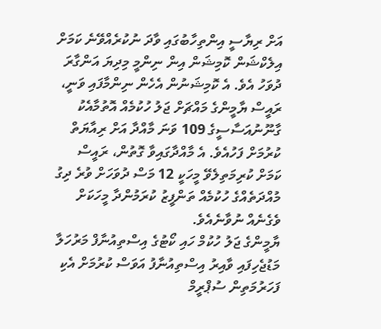އަށް ރިޔާސީ އިންތިހާބުގައި ވާދަ ނުކުރެއްވޭނެ ކަމަށް އިލެކްޝަން ކޮމިޝަން އިން ނިންމީ މިދިޔަ އަންގާރަ ދުވަހު އެވެ. އެ ކޮމިޝަނުން އެހެން ނިންމާފައި ވަނީ، ރައީސް ޔާމީންގެ މައްޗަށް ޖަލު ހުކުމެއް އޮތުމާއެކު ގާނޫނުއަސާސީގެ 109 ވަނަ މާއްދާ އަށް ރިއާޔަތް ކުރުމަށް ފަހުއެވެ. އެ މާއްދާގައިވާ ގޮތުން، ރައީސް ކަމަށް ކުރިމަތިލެވޭ މީހަކީ 12 މަސް ދުވަހަށް ވުރެ ދިގު މުއްދަތެއްގެ ހުކުމެއް ތަންފީޒު ކުރަމުންދާ މީހަކަށް ވެގެނެއް ނުވާނެއެވެ.
ޔާމީންގެ ޖަލު ހުކުމް ހައި ކޯޓުގެ އިސްތިއުނާފް މަރުހަލާ މަޑުޖެހިފައި ވާއިރު އިސްތިއުނާފު އަވަސް ކުރުމަށް އެކި ފަހަރުމަތިން ސުޕްރީމް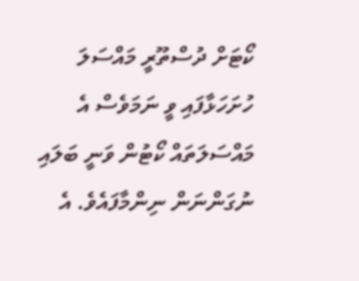ކޯޓަށް ދުސްތޫރީ މައްސަލަ ހުށަހަޅާފައި ވީ ނަމަވެސް އެ މައްސަލަތައް ކޯޓުން ވަނީ ބަލައި ނުގަންނަން ނިންމާފައެވެ. އެ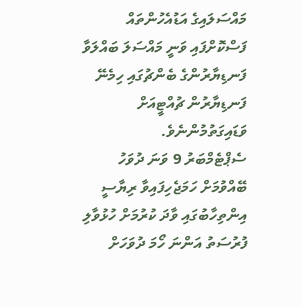މައްސަލައިގެ އަޑުއެހުންތައް ފަސްކޮށްފައި ވަނީ މައްސަލަ ބައްލަވާ ފަނޑިޔާރުންގެ ބެންޗުގައި ހިމެނޭ ފަނޑިޔާރުން ޗުއްޓީއަށް ވަޑައިގަތުމުންނެވެ.
ސެޕްޓެމްބަރު 9 ވަނަ ދުވަހު ބޭއްވުމަށް ހަމަޖެހިފައިވާ ރިޔާސީ އިންތިހާބުގައި ވާދަ ކުރުމަށް ހުޅުވާލި ފުރުސަތު އަންނަ ހޯމަ ދުވަހަށް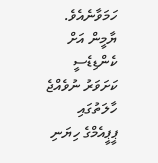ހަމަވާނެއެވެ. ޔާމީން އަށް ކެންޑިޑެސީ ކަށަވަރު ނުވެއްޖެ ހާލަތުގައި ޕީޕީއެމްގެ ހިޔަނި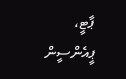ޕާޓީ، ޕީއެންސީން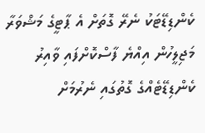ކެންޑިޑޭޓަކު ނެރޭ ގޮތަށް އެ ޕާޓީގެ މަޝްވަރާ މަޖިލީހުން އިއްޔެ ފާސްކޮށްފައި ވާއިރު ކެންޑިޑޭޓެއްގެ ގޮތުގައި ނެރުމަށް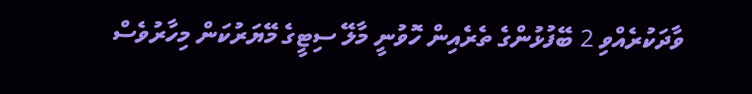ވާދަކުރެއްވި 2 ބޭފުޅުންގެ ތެރެއިން ހޮވުނީ މާލޭ ސިޓީގެ މޭޔަރުކަން މިހާރުވެސް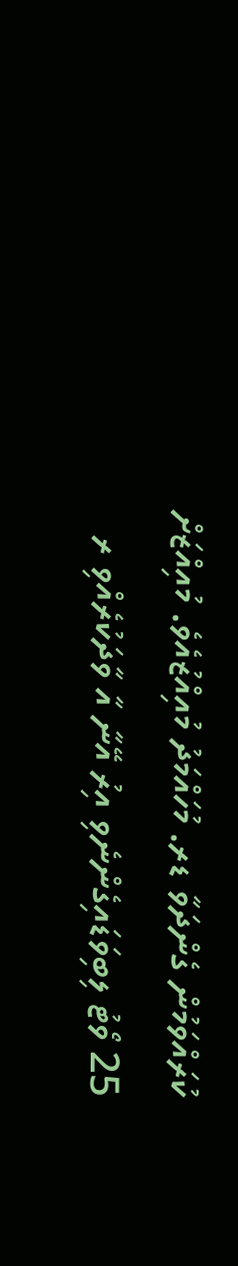ކުރައްވަމުން ގެންދަވާ ޑރ. މުހައްމަދު މުއިއްޒުއެވެ. މުއިއްޒަށް 25 ވޯޓު ލިބިވަޑައިގެންނެވި އިރު އޭނާ އާ ވާދަކުރެއްވި ރ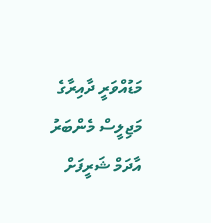މަޑުއްވަރީ ދާއިރާގެ މަޖިލީސް މެންބަރު އާދަމް ޝަރީފަށް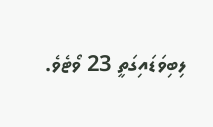ލިބިވަޑައިގަތީ 23 ވޯޓެވެ.